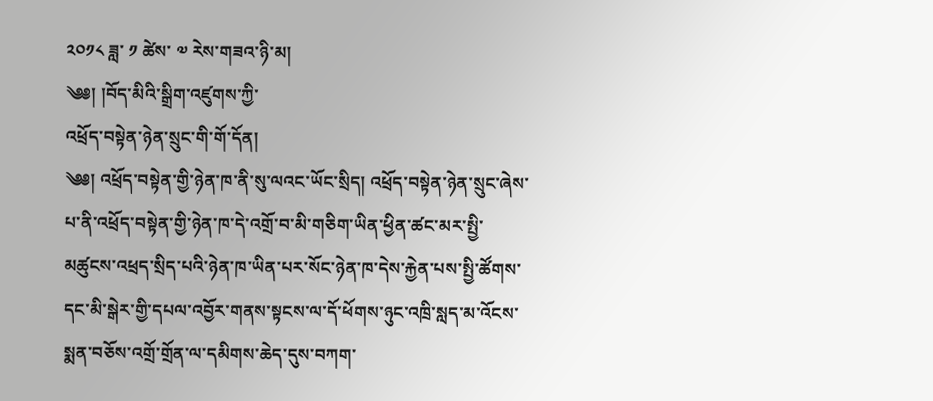༢༠༡༨ ཟླ་ ༡ ཚེས་ ༧ རེས་གཟའ་ཉི་མ།
༄༅། །བོད་མིའི་སྒྲིག་འཛུགས་ཀྱི་
འཕྲོད་བསྟེན་ཉེན་སྲུང་གི་གོ་དོན།
༄༅། འཕྲོད་བསྟེན་གྱི་ཉེན་ཁ་ནི་སུ་ལའང་ཡོང་སྲིད། འཕྲོད་བསྟེན་ཉེན་སྲུང་ཞེས་པ་ནི་འཕྲོད་བསྟེན་གྱི་ཉེན་ཁ་དེ་འགྲོ་བ་མི་གཅིག་ཡིན་ཕྱིན་ཚང་མར་སྤྱི་མཚུངས་འཕྲད་སྲིད་པའི་ཉེན་ཁ་ཡིན་པར་སོང་ཉེན་ཁ་དེས་རྐྱེན་པས་སྤྱི་ཚོགས་དང་མི་སྒེར་གྱི་དཔལ་འབྱོར་གནས་སྟངས་ལ་དོ་ཕོགས་ཉུང་འཁྲི་སླད་མ་འོངས་སྨན་བཅོས་འགྲོ་གྲོན་ལ་དམིགས་ཆེད་དུས་བཀག་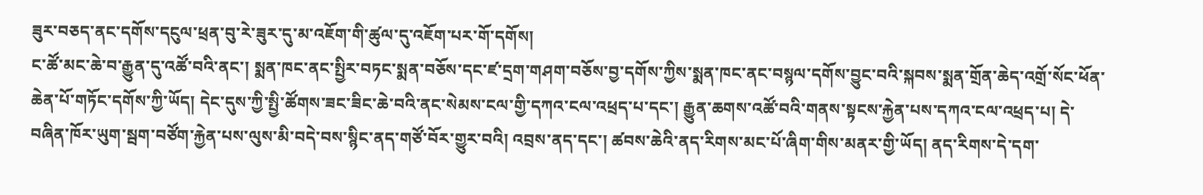ཟུར་བཅད་ནང་དགོས་དངུལ་ཕྲན་བུ་རེ་ཟུར་དུ་མ་འཇོག་གི་ཚུལ་དུ་འཇོག་པར་གོ་དགོས།
ང་ཚོ་མང་ཆེ་བ་རྒྱུན་དུ་འཚོ་བའི་ནང་། སྨན་ཁང་ནང་སྤྱིར་བཏང་སྨན་བཅོས་དང་ཛ་དྲག་གཤག་བཅོས་བྱ་དགོས་ཀྱིས་སྨན་ཁང་ནང་བསྙལ་དགོས་བྱུང་བའི་སྐབས་སྨན་གྲོན་ཆེད་འགྲོ་སོང་ཕོན་ཆེན་པོ་གཏོང་དགོས་ཀྱི་ཡོད། དེང་དུས་ཀྱི་སྤྱི་ཚོགས་ཟང་ཟིང་ཆེ་བའི་ནང་སེམས་ངལ་གྱི་དཀའ་ངལ་འཕྲད་པ་དང་། རྒྱུན་ཆགས་འཚོ་བའི་གནས་སྟངས་རྐྱེན་པས་དཀའ་ངལ་འཕྲད་པ། དེ་བཞིན་ཁོར་ཡུག་སྦག་བཙོག་རྐྱེན་པས་ལུས་མི་བདེ་བས་སྙིང་ནད་གཙོ་བོར་གྱུར་བའི། འབྲས་ནད་དང་། ཚབས་ཆེའི་ནད་རིགས་མང་པོ་ཞིག་གིས་མནར་གྱི་ཡོད། ནད་རིགས་དེ་དག་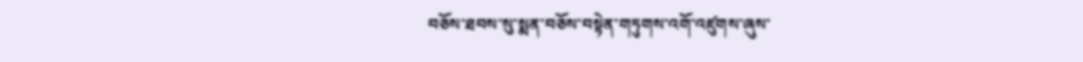བཅོས་ཐབས་སུ་སྨན་བཅོས་བསྟེན་གཏུགས་འགོ་འཛུགས་ཞུས་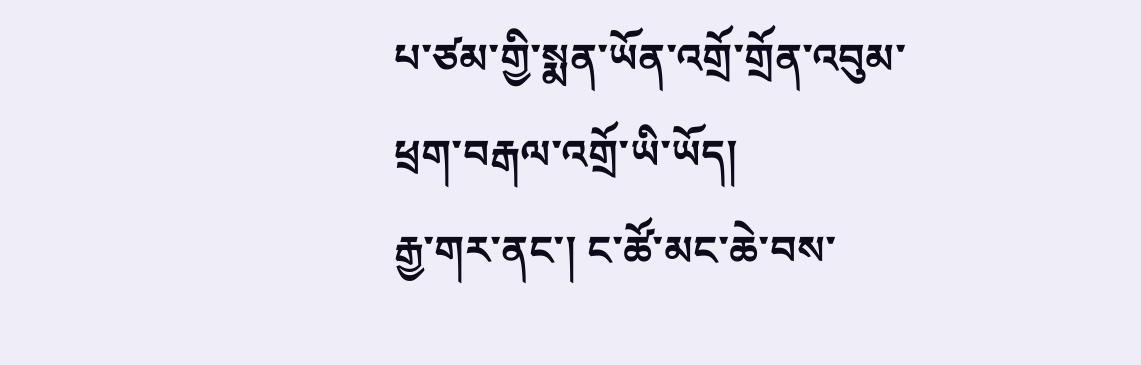པ་ཙམ་གྱི་སྨན་ཡོན་འགྲོ་གྲོན་འབུམ་ཕྲག་བརྒལ་འགྲོ་ཡི་ཡོད།
རྒྱ་གར་ནང་། ང་ཚོ་མང་ཆེ་བས་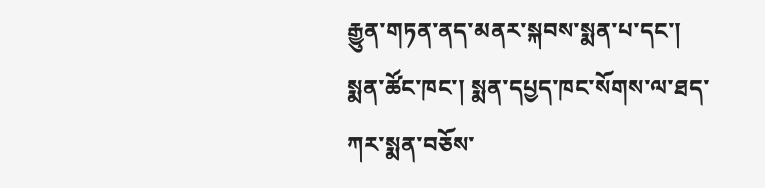རྒྱུན་གཏན་ནད་མནར་སྐབས་སྨན་པ་དང་། སྨན་ཚོང་ཁང་། སྨན་དཔྱད་ཁང་སོགས་ལ་ཐད་ཀར་སྨན་བཅོས་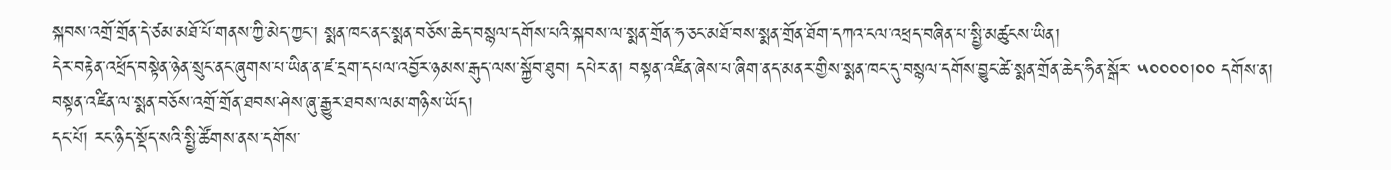སྐབས་འགྲོ་གྲོན་དེ་ཙམ་མཐོ་པོ་གནས་ཀྱི་མེད་ཀྱང་། སྨན་ཁང་ནང་སྨན་བཅོས་ཆེད་བསྙལ་དགོས་པའི་སྐབས་ལ་སྨན་གྲོན་ཧ་ཅང་མཐོ་བས་སྨན་གྲོན་ཐོག་དཀའ་ངལ་འཕྲད་བཞིན་པ་སྤྱི་མཚུངས་ཡིན།
དེར་བརྟེན་འཕྲོད་བསྟེན་ཉེན་སྲུང་ནང་ཞུགས་པ་ཡིན་ན་ཛ་དྲག་དཔལ་འབྱོར་ཉམས་རྒུད་ལས་སྐྱོབ་ཐུབ། དཔེར་ན། བསྟན་འཛིན་ཞེས་པ་ཞིག་ནད་མནར་གྱིས་སྨན་ཁང་དུ་བསྙལ་དགོས་བྱུང་ཚེ་སྨན་གྲོན་ཆེད་ཧིན་སྒོར་ ༥༠༠༠༠།༠༠ དགོས་ན།
བསྟན་འཛིན་ལ་སྨན་བཅོས་འགྲོ་གྲོན་ཐབས་ཤེས་ཞུ་རྒྱུར་ཐབས་ལམ་གཉིས་ཡོད།
དང་པོ། རང་ཉིད་སྡོད་སའི་སྤྱི་ཚོགས་ནས་དགོས་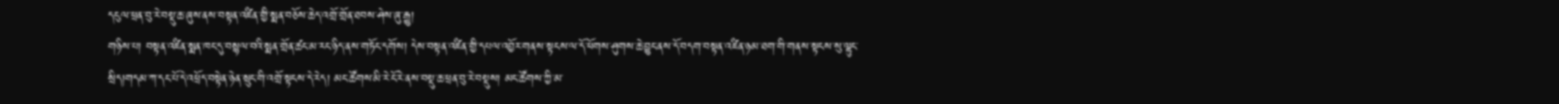དངུལ་ཕྲན་བུ་རེ་བསྡུ་ཆ་ཞུས་ནས་བསྟན་འཛིན་གྱི་སྨན་བཅོས་ཆེད་འགྲོ་གྲོན་ཐབས་ཤེས་ཞུ་རྒྱུ།
གཉིས་པ། བསྟན་འཛིན་སྨན་ཁང་དུ་བསྙལ་བའི་སྨན་གྲོན་ཚང་མ་རང་ཉིད་ནས་གཏོང་དགོས། དེས་བསྟན་འཛིན་གྱི་དཔལ་འབྱོར་གནས་སྟངས་ལ་དོ་ཕོགས་ཤུགས་ཆེ་བྱུང་ནས་དོ་བདག་བསྟན་འཛིན་ཉམ་ཐག་གི་གནས་སྟངས་སུ་ལྷུང་སྲིད།གདམ་ཀ་དང་པོ་དེ་འཕྲོད་བསྟེན་ཉེན་སྲུང་གི་འགྲོ་སྟངས་དེ་རེད། མང་ཚོགས་མི་རེ་ངོ་རེ་ནས་བསྡུ་ཆ་ཕྲན་བུ་རེ་བསྡུས། མང་ཚོགས་ཀྱི་མ་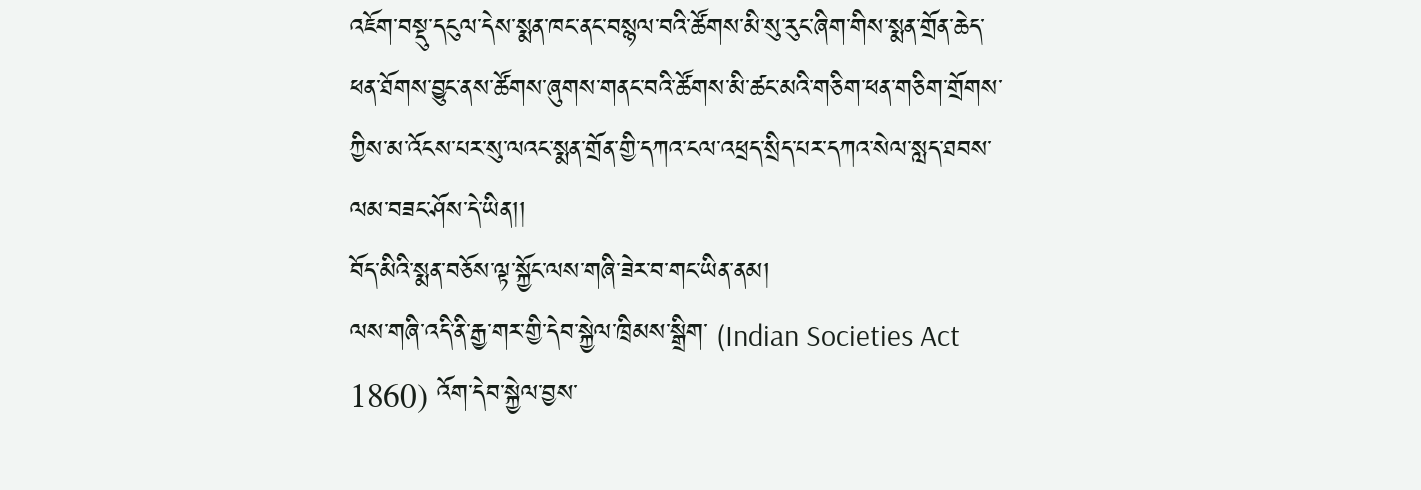འཇོག་བསྡུ་དངུལ་དེས་སྨན་ཁང་ནང་བསྙལ་བའི་ཚོགས་མི་སུ་རུང་ཞིག་གིས་སྨན་གྲོན་ཆེད་ཕན་ཐོགས་བྱུང་ནས་ཚོགས་ཞུགས་གནང་བའི་ཚོགས་མི་ཚང་མའི་གཅིག་ཕན་གཅིག་གྲོགས་ཀྱིས་མ་འོངས་པར་སུ་ལའང་སྨན་གྲོན་གྱི་དཀའ་ངལ་འཕྲད་སྲིད་པར་དཀའ་སེལ་སླད་ཐབས་ལམ་བཟང་ཤོས་དེ་ཡིན།།
བོད་མིའི་སྨན་བཅོས་ལྟ་སྐྱོང་ལས་གཞི་ཟེར་བ་གང་ཡིན་ནམ།
ལས་གཞི་འདི་ནི་རྒྱ་གར་གྱི་དེབ་སྐྱེལ་ཁྲིམས་སྒྲིག་ (Indian Societies Act 1860) འོག་དེབ་སྐྱེལ་བྱས་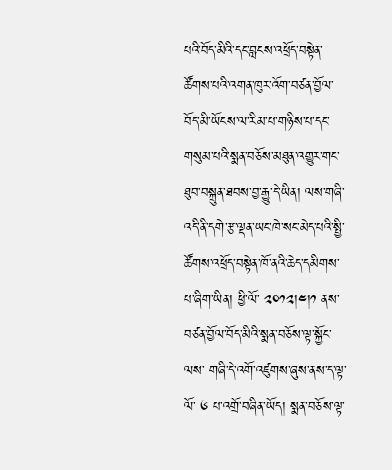པའི་བོད་མིའི་དང་བླངས་འཕྲོད་བསྟེན་ཚོགས་པའི་འགན་ཁུར་འོག་བཙན་བྱོལ་བོད་མི་ཡོངས་ལ་རིམ་པ་གཉིས་པ་དང་གསུམ་པའི་སྨན་བཅོས་མཐུན་འགྱུར་གང་ཐུབ་བསྐྲུན་ཐབས་བྱ་རྒྱུ་དེ་ཡིན། ལས་གཞི་འདི་ནི་དགེ་རྩ་ལྡན་ཡང་ཁེ་སང་མེད་པའི་སྤྱི་ཚོགས་འཕྲོད་བསྟེན་ཁོ་ནའི་ཆེད་དམིགས་པ་ཞིག་ཡིན། ཕྱི་ལོ་ ༢༠༡༢།༤།༡ ནས་བཙན་བྱོལ་བོད་མིའི་སྨན་བཅོས་ལྟ་སྐྱོང་ལས་ གཞི་དེ་འགོ་འཛུགས་ཞུས་ནས་ད་ལྟ་ལོ་ ༦ པ་འགྲོ་བཞིན་ཡོད། སྨན་བཅོས་ལྟ་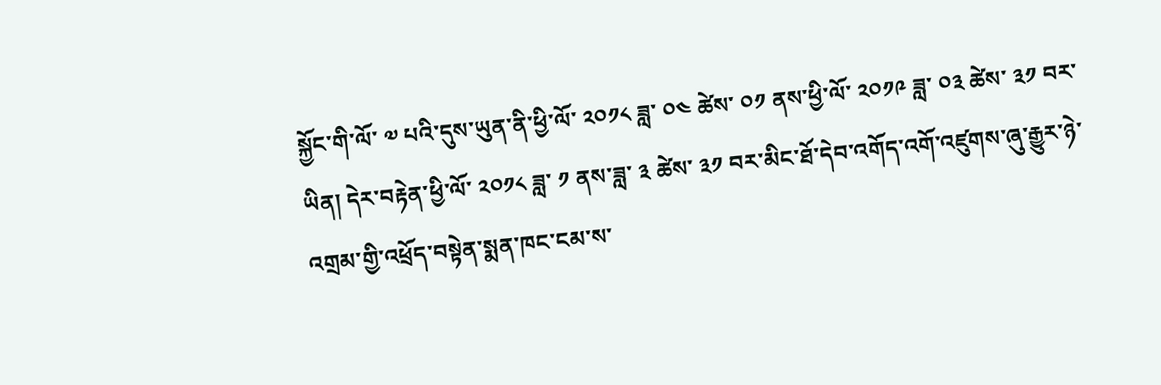སྐྱོང་གི་ལོ་ ༧ པའི་དུས་ཡུན་ནི་ཕྱི་ལོ་ ༢༠༡༨ ཟླ་ ༠༤ ཚེས་ ༠༡ ནས་ཕྱི་ལོ་ ༢༠༡༩ ཟླ་ ༠༣ ཚེས་ ༣༡ བར་ཡིན། དེར་བརྟེན་ཕྱི་ལོ་ ༢༠༡༨ ཟླ་ ༡ ནས་ཟླ་ ༣ ཚེས་ ༣༡ བར་མིང་ཐོ་དེབ་འགོད་འགོ་འཛུགས་ཞུ་རྒྱུར་ཉེ་འགྲམ་གྱི་འཕྲོད་བསྟེན་སྨན་ཁང་ངམ་ས་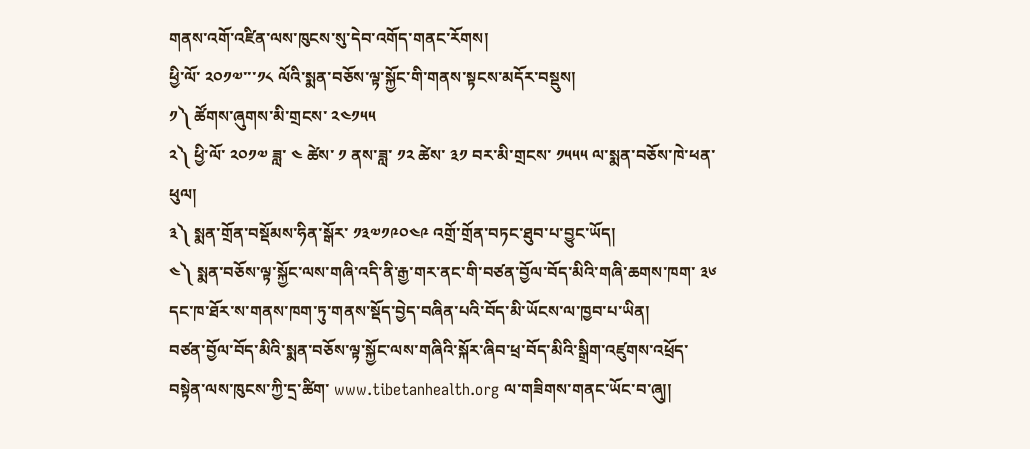གནས་འགོ་འཛིན་ལས་ཁུངས་སུ་དེབ་འགོད་གནང་རོགས།
ཕྱི་ལོ་ ༢༠༡༧་་་༡༨ ལོའི་སྨན་བཅོས་ལྟ་སྐྱོང་གི་གནས་སྟངས་མདོར་བསྡུས།
༡༽ ཚོགས་ཞུགས་མི་གྲངས་ ༢༤༡༥༥
༢༽ ཕྱི་ལོ་ ༢༠༡༧ ཟླ་ ༤ ཚེས་ ༡ ནས་ཟླ་ ༡༢ ཚེས་ ༣༡ བར་མི་གྲངས་ ༡༥༥༥ ལ་སྨན་བཅོས་ཁེ་ཕན་ཕུལ།
༣༽ སྨན་གྲོན་བསྡོམས་ཧིན་སྒོར་ ༡༣༧༡༩༠༤༩ འགྲོ་གྲོན་བཏང་ཐུབ་པ་བྱུང་ཡོད།
༤༽ སྨན་བཅོས་ལྟ་སྐྱོང་ལས་གཞི་འདི་ནི་རྒྱ་གར་ནང་གི་བཙན་བྱོལ་བོད་མིའི་གཞི་ཆགས་ཁག་ ༣༦ དང་ཁ་ཐོར་ས་གནས་ཁག་ཏུ་གནས་སྡོད་བྱེད་བཞིན་པའི་བོད་མི་ཡོངས་ལ་ཁྱབ་པ་ཡིན།
བཙན་བྱོལ་བོད་མིའི་སྨན་བཅོས་ལྟ་སྐྱོང་ལས་གཞིའི་སྐོར་ཞིབ་ཕྲ་བོད་མིའི་སྒྲིག་འཛུགས་འཕྲོད་བསྟེན་ལས་ཁུངས་ཀྱི་དྲ་ཚིག་ www.tibetanhealth.org ལ་གཟིགས་གནང་ཡོང་བ་ཞུ།།